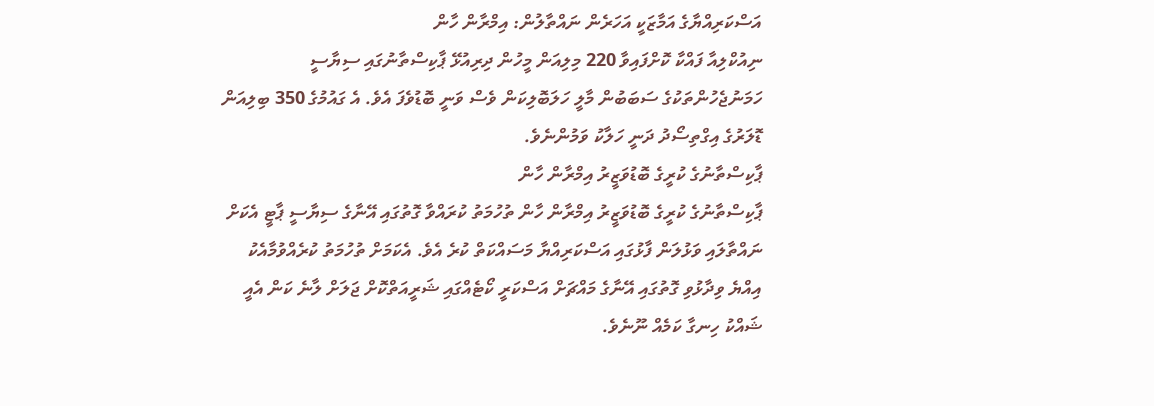އަސްކަރިއްޔާގެ އަމާޒަކީ އަހަރެން ނައްތާލުން: އިމްރާން ހާން
ނިއުކްލިއާ ފައްކާ ކޮށްފައިވާ 220 މިލިއަން މީހުން ދިރިއުޅޭ ޕާކިސްތާނުގައި ސިޔާސީ ހަމަނުޖެހުންތަކުގެ ސަބަބުން މާލީ ހަލަބޮލިކަން ވެސް ވަނީ ބޮޑުވެފަ އެވެ. އެ ގައުމުގެ 350 ބިލިއަން ޑޮލަރުގެ އިގްތިސޯދު ދަނީ ހަލާކު ވަމުންނެވެ.
ޕާކިސްތާނުގެ ކުރީގެ ބޮޑުވަޒީރު އިމްރާން ހާން
ޕާކިސްތާނުގެ ކުރީގެ ބޮޑުވަޒީރު އިމްރާން ހާން ތުހުމަތު ކުރައްވާ ގޮތުގައި އޭނާގެ ސިޔާސީ ޕާޓީ އެކަށް ނައްތާލައި ވަޅުލަން ފާޅުގައި އަސްކަރިއްޔާ މަސައްކަތް ކުރެ އެވެ. އެކަމަށް ތުހުމަތު ކުރެއްވުމާއެކު އިއްޔެ ވިދާޅުވި ގޮތުގައި އޭނާގެ މައްޗަށް އަސްކަރީ ކޯޓެއްގައި ޝަރީއަތްކޮށް ޖަލަށް ލާނެ ކަން އެއީ ޝައްކު ހިނގާ ކަމެއް ނޫނެވެ.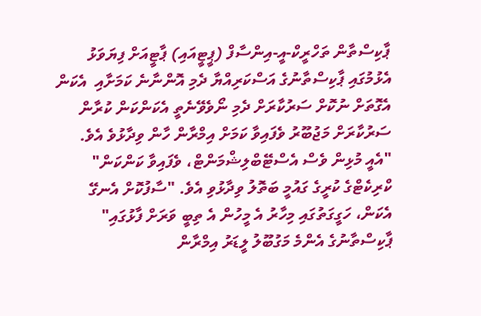ޕާކިސްތާން ތަހްރީކް-އީ-އިންސާފް (ޕީޓީއައި) ޕާޓީއަށް ފިޔަވަޅު އެޅުމުގައި ޕާކިސްތާނުގެ އަސްކަރިއްޔާ ދެމި އޮންނާނެ ކަމަށާއި  އެކަން އެގޮތަށް ނުކޮށް ސަރުކާރަށް ދެމި ނޯވެވޭނެތީ އެކަންކަން ކުރާން ސަރުކާރަށް މަޖުބޫރު ވެފައިވާ ކަމަށް އިމްރާން ހާން ވިދާޅުވެ އެވެ.
"އެއީ މުޅިން ވެސް އެސްޓޭބްލިޝްމަންޓް، ވެފައިވާ ކަންކަން" ކްރިކެޓްގެ ކުރީގެ ގައުމީ ބަތޮލު ވިދާޅުވި އެވެ. "ސާފުކޮށް އެނގޭ އެކަން، ހަގީގަތުގައި މިހާރު އެ މީހުން އެ ތިބީ ވަރަށް ފާޅުގައި"
ޕާކިސްތާނުގެ އެންމެ މަގުބޫލު ލީޑަރު އިމްރާން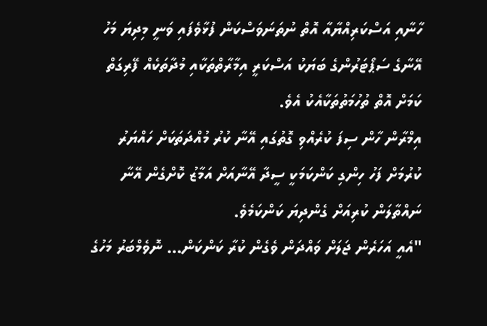ހާނާއި އަސްކަރިއްޔާއާ އޮތް ނުތަނަވަސްކަން ފުޅާވެފައި ވަނީ މިދިޔަ މަހު އޭނާގެ ސަޕޯޓަރުންގެ ބަޔަކު އަސްކަރީ އިމާރާތްތަކާއި މުދާތަކެއް ފޭރިގަތް ކަމަށް އޮތް ތުހުމަތުތަކާއެކު އެވެ.
އިމްރާން ހާން ސިފަ ކުރެއްވި ގޮތުގައި އޭނާ ކުރު މުއްދަތަކަށް ހައްޔަރު ކުރުމަށް ފަހު ހިންގި ކަންކަމަކީ ސީދާ އޭނާއަށް އަމާޒު ކޮށްގެން އޭނާ ނައްތާލަން ކުރިއަށް ގެންދިޔަ ކަންކަމެވެ.
"އެއީ އަހަރެން ޖަލަށް ވައްދަން ވެގެން ކުރާ ކަންކަން... ނޮވެމްބަރު މަހުގެ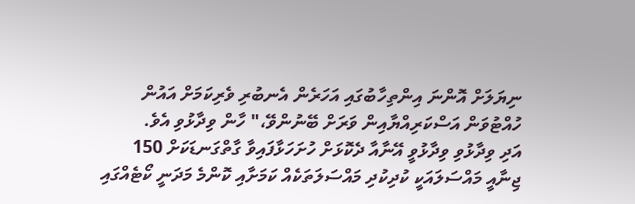ނިޔަލަށް އޮންނަ އިންތިހާބުގައި އަހަރެން އެނބުރި ވެރިކަމަށް އައުން ހުއްޓުވަން އަސްކަރިއްޔާއިން ވަރަށް ބޭނުންވޭ،" ހާން ވިދާޅުވި އެވެ.
އަދި ވިދާޅުވި ވިދާޅުވީ އޭނާއާ ދެކޮޅަށް ހުށަހަޅާފައިވާ ގާތްގަނޑަކަށް 150 ޖިނާއީ މައްސަލައަކީ ކުދިކުދި މައްސަލަތަކެއް ކަމަށާއި ކޮންމެ މަދަނީ ކޯޓެއްގައި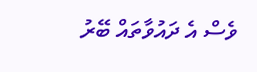ވެސް އެ ދައުވާތައް ބޭރު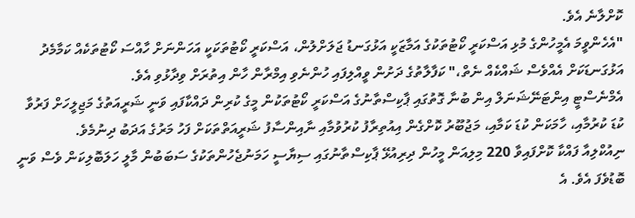ކޮށްލާނެ އެވެ.
"އެހެންވީމަ އެމީހުންގެ މުޅި އަސްކަރީ ކޯޓުތަކުގެ އަމާޒަކީ އަޅުގަނޑު ޖަލަށްލުން، އަސްކަރީ ކޯޓުތަކަކީ އަހަންނަށް ހާއްސަ ކޯޓުތަކެއް ކަމާމެދު އަޅުގަނޑަކަށް އެއްވެސް ޝައްކެއް ނެތް،" ކަފާލާތުގެ ދަށުން ވީއްލިފައި ހުންނެވި އިމްރާން ހާން އިތުރަށް ވިދާޅުވި އެވެ.
އެމްނެސްޓީ އިންޓަނޭޝަނަލް އިން ބުނާ ގޮތުގައި ޕާކިސްތާނުގެ އަސްކަރީ ކޯޓުތަކުން މީގެ ކުރިން ދައްކާފައި ވަނީ ޝަރީއަތުގެ މަޖިލީހަށް ފަރުވާ ކުޑަ ކުރުމާއި، ހާމަކަން ކުޑަ ކަމާއި، މަޖުބޫރު ކޮށްގެން އިއުތިރާފު ކުރުވުމާއި ނާއިންސާފު ޝަރީއަތްތަކަށް ފަހު މަރުގެ އަދަބު ދިނުމެވެ.
ނިއުކްލިއާ ފައްކާ ކޮށްފައިވާ 220 މިލިއަން މީހުން ދިރިއުޅޭ ޕާކިސްތާނުގައި ސިޔާސީ ހަމަނުޖެހުންތަކުގެ ސަބަބުން މާލީ ހަލަބޮލިކަން ވެސް ވަނީ ބޮޑުވެފަ އެވެ. އެ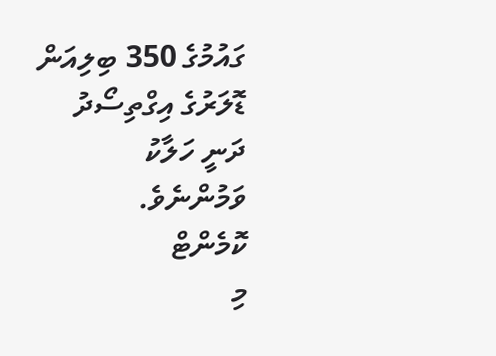ގައުމުގެ 350 ބިލިއަން ޑޮލަރުގެ އިގްތިސޯދު ދަނީ ހަލާކު ވަމުންނެވެ.
ކޮމެންޓް
މި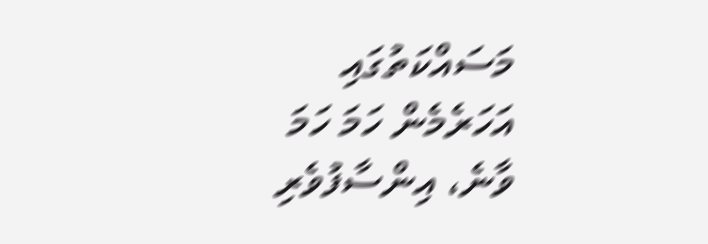މަސައްކަތުގައި އަހަރެމެން ހަމަ ހަމަ ވާނެ، އިންސާފުވެރި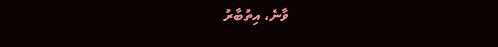ވާނެ، އިތުބާރު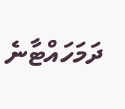ދަމަހައްޓާނެ